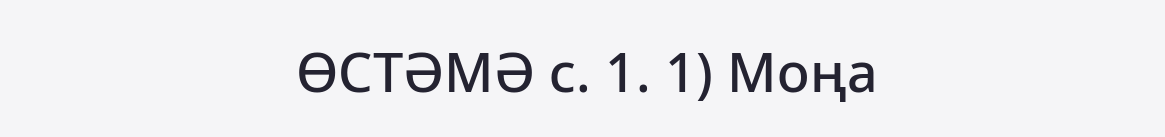ӨСТӘМӘ с. 1. 1) Моңа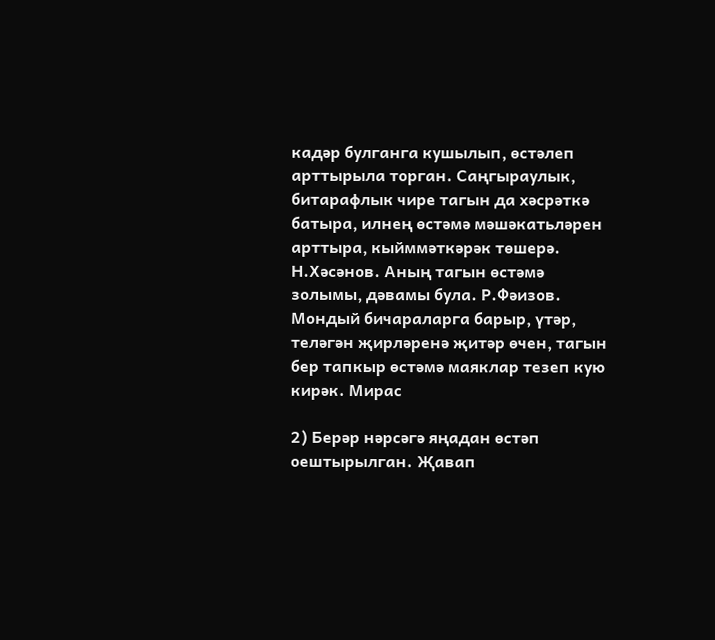кадәр булганга кушылып, өстәлеп арттырыла торган. Саңгыраулык, битарафлык чире тагын да хәсрәткә батыра, илнең өстәмә мәшәкатьләрен арттыра, кыйммәткәрәк төшерә. Н.Хәсәнов. Аның тагын өстәмә золымы, дәвамы була. Р.Фәизов. Мондый бичараларга барыр, үтәр, теләгән җирләренә җитәр өчен, тагын бер тапкыр өстәмә маяклар тезеп кую кирәк. Мирас

2) Берәр нәрсәгә яңадан өстәп оештырылган. Җавап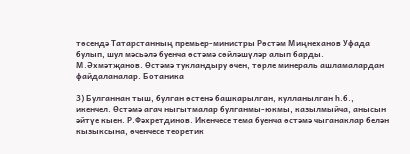төсендә Татарстанның премьер-министры Рөстәм Миңнеханов Уфада булып, шул мәсьәлә буенча өстәмә сөйләшүләр алып барды. М.Әхмәтҗанов. Өстәмә тукландыру өчен, төрле минераль ашламалардан файдаланалар. Ботаника

3) Булганнан тыш, булган өстенә башкарылган, кулланылган һ.б., икенчел. Өстәмә агач ныгытмалар булганмы-юкмы, казылмыйча, анысын әйтүе кыен. Р.Фәхретдинов. Икенчесе тема буенча өстәмә чыганаклар белән кызыксына, өченчесе теоретик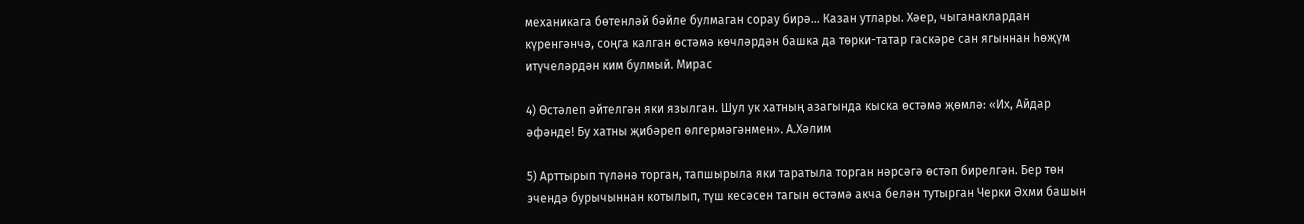механикага бөтенләй бәйле булмаган сорау бирә... Казан утлары. Хәер, чыганаклардан күренгәнчә, соңга калган өстәмә көчләрдән башка да төрки-татар гаскәре сан ягыннан һөҗүм итүчеләрдән ким булмый. Мирас

4) Өстәлеп әйтелгән яки язылган. Шул ук хатның азагында кыска өстәмә җөмлә: «Их, Айдар әфәнде! Бу хатны җибәреп өлгермәгәнмен». А.Хәлим

5) Арттырып түләнә торган, тапшырыла яки таратыла торган нәрсәгә өстәп бирелгән. Бер төн эчендә бурычыннан котылып, түш кесәсен тагын өстәмә акча белән тутырган Черки Әхми башын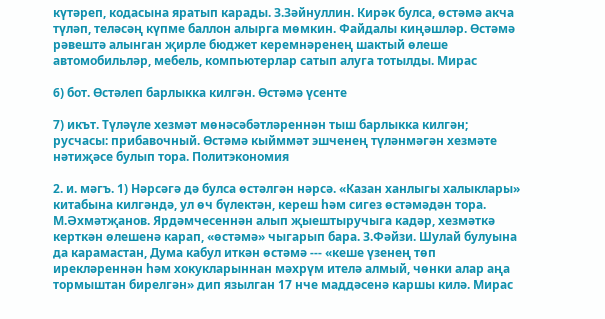күтәреп, кодасына яратып карады. З.Зәйнуллин. Кирәк булса, өстәмә акча түләп, теләсәң күпме баллон алырга мөмкин. Файдалы киңәшләр. Өстәмә рәвештә алынган җирле бюджет керемнәренең шактый өлеше автомобильләр, мебель, компьютерлар сатып алуга тотылды. Мирас

6) бот. Өстәлеп барлыкка килгән. Өстәмә үсенте

7) икът. Түләүле хезмәт мөнәсәбәтләреннән тыш барлыкка килгән; русчасы: прибавочный. Өстәмә кыйммәт эшченең түләнмәгән хезмәте нәтиҗәсе булып тора. Политэкономия

2. и. мәгъ. 1) Нәрсәгә дә булса өстәлгән нәрсә. «Казан ханлыгы халыклары» китабына килгәндә, ул өч бүлектән, кереш һәм сигез өстәмәдән тора. М.Әхмәтҗанов. Ярдәмчесеннән алып җыештыручыга кадәр, хезмәткә керткән өлешенә карап, «өстәмә» чыгарып бара. З.Фәйзи. Шулай булуына да карамастан, Дума кабул иткән өстәмә --- «кеше үзенең төп ирекләреннән һәм хокукларыннан мәхрүм ителә алмый, чөнки алар аңа тормыштан бирелгән» дип язылган 17 нче маддәсенә каршы килә. Мирас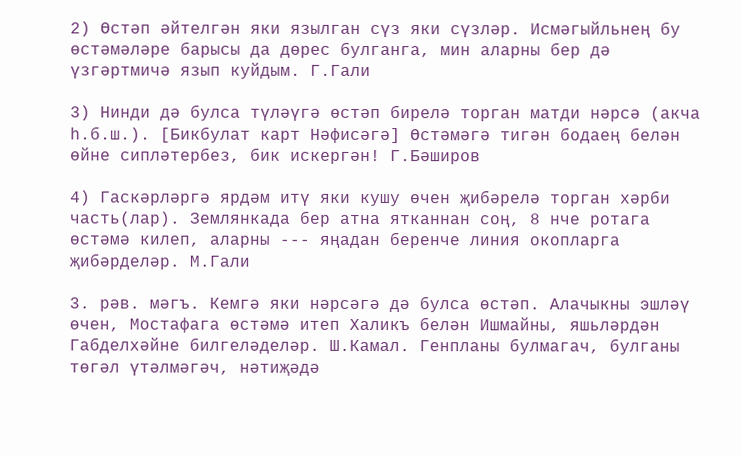2) Өстәп әйтелгән яки язылган сүз яки сүзләр. Исмәгыйльнең бу өстәмәләре барысы да дөрес булганга, мин аларны бер дә үзгәртмичә язып куйдым. Г.Гали

3) Нинди дә булса түләүгә өстәп бирелә торган матди нәрсә (акча һ.б.ш.). [Бикбулат карт Нәфисәгә] Өстәмәгә тигән бодаең белән өйне сипләтербез, бик искергән! Г.Бәширов

4) Гаскәрләргә ярдәм итү яки кушу өчен җибәрелә торган хәрби часть(лар). Землянкада бер атна ятканнан соң, 8 нче ротага өстәмә килеп, аларны --- яңадан беренче линия окопларга җибәрделәр. М.Гали

3. рәв. мәгъ. Кемгә яки нәрсәгә дә булса өстәп. Алачыкны эшләү өчен, Мостафага өстәмә итеп Халикъ белән Ишмайны, яшьләрдән Габделхәйне билгеләделәр. Ш.Камал. Генпланы булмагач, булганы төгәл үтәлмәгәч, нәтиҗәдә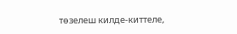төзелеш килде-киттеле,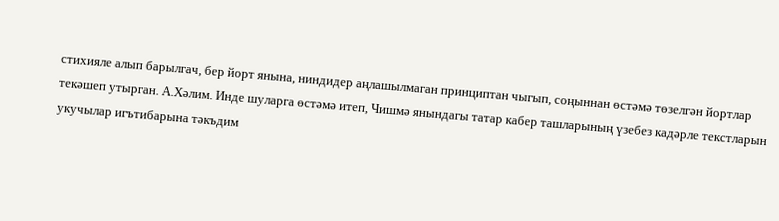стихияле алып барылгач, бер йорт янына, ниндидер аңлашылмаган принциптан чыгып, соңыннан өстәмә төзелгән йортлар текәшеп утырган. А.Хәлим. Инде шуларга өстәмә итеп, Чишмә янындагы татар кабер ташларының үзебез кадәрле текстларын укучылар игътибарына тәкъдим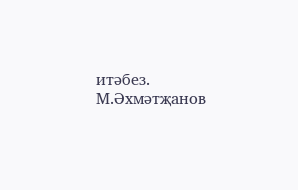итәбез. М.Әхмәтҗанов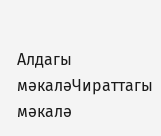Алдагы мәкаләЧираттагы мәкалә